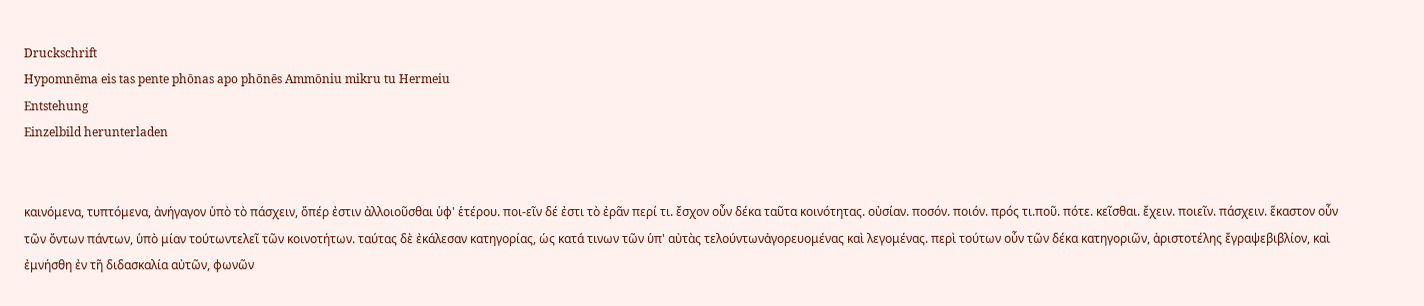Druckschrift
Hypomnēma eis tas pente phōnas apo phōnēs Ammōniu mikru tu Hermeiu
Entstehung
Einzelbild herunterladen


καινόμενα, τυπτόμενα, ἀνήγαγον ὑπὸ τὸ πάσχειν, ὅπέρ ἐστιν ἀλλοιοῦσθαι ὑφ' ἑτέρου. ποι-εῖν δέ ἐστι τὸ ἐρᾶν περί τι. ἔσχον οὖν δέκα ταῦτα κοινότητας. οὐσίαν. ποσόν. ποιόν. πρός τι.ποῦ. πότε. κεῖσθαι. ἔχειν. ποιεῖν. πάσχειν. ἕκαστον οὖν τῶν ὄντων πάντων, ὑπὸ μίαν τούτωντελεῖ τῶν κοινοτήτων. ταύτας δὲ ἐκάλεσαν κατηγορίας, ὡς κατά τινων τῶν ὑπ' αὐτὰς τελούντωνἀγορευομένας καὶ λεγομένας. περὶ τούτων οὖν τῶν δέκα κατηγοριῶν, ἀριστοτέλης ἔγραψεβιβλίον, καὶ ἐμνήσθη ἐν τῆ διδασκαλία αὐτῶν, φωνῶν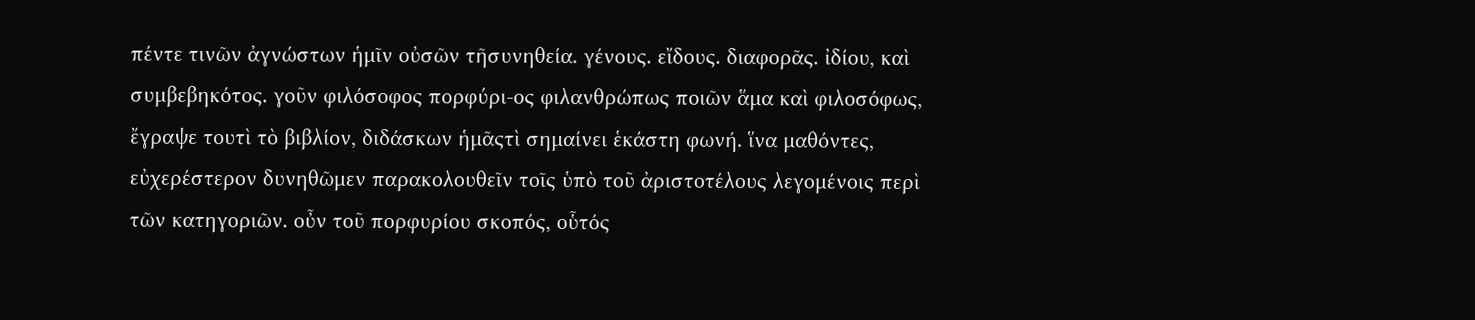πέντε τινῶν ἀγνώστων ἡμῖν οὐσῶν τῆσυνηθεία. γένους. εἴδους. διαφορᾶς. ἰδίου, καὶ συμβεβηκότος. γοῦν φιλόσοφος πορφύρι-ος φιλανθρώπως ποιῶν ἅμα καὶ φιλοσόφως, ἔγραψε τουτὶ τὸ βιβλίον, διδάσκων ἡμᾶςτὶ σημαίνει ἑκάστη φωνή. ἵνα μαθόντες, εὐχερέστερον δυνηθῶμεν παρακολουθεῖν τοῖς ὑπὸ τοῦ ἀριστοτέλους λεγομένοις περὶ τῶν κατηγοριῶν. οὖν τοῦ πορφυρίου σκοπός, οὗτός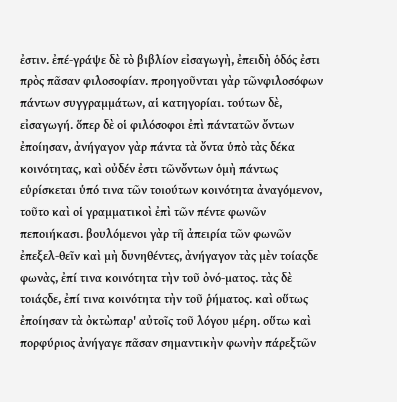ἐστιν. ἐπέ-γράψε δὲ τὸ βιβλίον εἰσαγωγὴ, ἐπειδὴ ὁδός ἐστι πρὸς πᾶσαν φιλοσοφίαν. προηγοῦνται γὰρ τῶνφιλοσόφων πάντων συγγραμμάτων, αἱ κατηγορίαι. τούτων δὲ, εἰσαγωγή. ὅπερ δὲ οἱ φιλόσοφοι ἐπὶ πάντατῶν ὄντων ἐποίησαν, ἀνήγαγον γὰρ πάντα τὰ ὄντα ὑπὸ τὰς δέκα κοινότητας, καὶ οὐδέν ἐστι τῶνὄντων ὁμὴ πάντως εὑρίσκεται ὑπό τινα τῶν τοιούτων κοινότητα ἀναγόμενον, τοῦτο καὶ οἱ γραμματικοὶ ἐπὶ τῶν πέντε φωνῶν πεποιήκασι. βουλόμενοι γὰρ τῆ ἀπειρία τῶν φωνῶν ἐπεξελ-θεῖν καὶ μὴ δυνηθέντες, ἀνήγαγον τὰς μὲν τοίαςδε φωνὰς, ἐπί τινα κοινότητα τὴν τοῦ ὀνό-ματος. τὰς δὲ τοιάςδε, ἐπί τινα κοινότητα τὴν τοῦ ῥήματος. καὶ οὕτως ἐποίησαν τὰ ὀκτὼπαρ' αὐτοῖς τοῦ λόγου μέρη. οὕτω καὶ πορφύριος ἀνήγαγε πᾶσαν σημαντικὴν φωνὴν πάρεξτῶν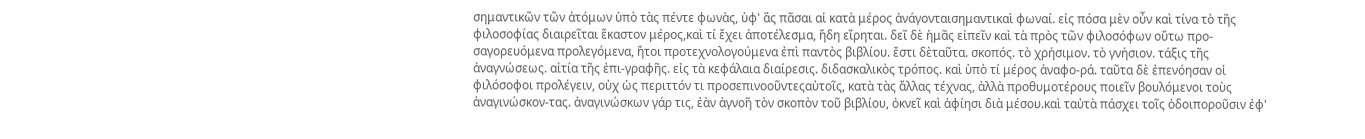σημαντικῶν τῶν ἀτόμων ὑπὸ τὰς πέντε φωνὰς, ὑφ' ἃς πᾶσαι αἱ κατὰ μέρος ἀνάγονταισημαντικαὶ φωναί. εἰς πόσα μὲν οὖν καὶ τίνα τὸ τῆς φιλοσοφίας διαιρεῖται ἕκαστον μέρος,καὶ τί ἔχει ἀποτέλεσμα, ἤδη εἴρηται. δεῖ δὲ ἡμᾶς εἰπεῖν καὶ τὰ πρὸς τῶν φιλοσόφων οὕτω προ-σαγορευόμενα προλεγόμενα, ἤτοι προτεχνολογούμενα ἐπὶ παντὸς βιβλίου. ἔστι δὲταῦτα. σκοπός. τὸ χρήσιμον. τὸ γνήσιον. τάξις τῆς ἀναγνώσεως. αἰτία τῆς ἐπι-γραφῆς. εἰς τὰ κεφάλαια διαίρεσις. διδασκαλικὸς τρόπος. καὶ ὑπὸ τί μέρος ἀναφο-ρά. ταῦτα δὲ ἐπενόησαν οἱ φιλόσοφοι προλέγειν, οὐχ ὡς περιττόν τι προσεπινοοῦντεςαὐτοῖς, κατὰ τὰς ἄλλας τέχνας, ἀλλὰ προθυμοτέρους ποιεῖν βουλόμενοι τοὺς ἀναγινώσκον-τας. ἀναγινώσκων γάρ τις, ἐὰν ἀγνοῆ τὸν σκοπὸν τοῦ βιβλίου, ὀκνεῖ καὶ ἀφίησι διὰ μέσου.καὶ ταὐτὰ πάσχει τοῖς ὁδοιποροῦσιν ἐφ'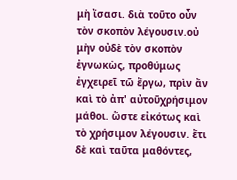μὴ ἴσασι. διὰ τοῦτο οὖν τὸν σκοπὸν λέγουσιν.οὐ μὴν οὐδὲ τὸν σκοπὸν ἐγνωκὼς, προθύμως ἐγχειρεῖ τῶ ἔργω, πρὶν ἄν καὶ τὸ ἀπ' αὐτοῦχρήσιμον μάθοι. ὥστε εἰκότως καὶ τὸ χρήσιμον λέγουσιν. ἔτι δὲ καὶ ταῦτα μαθόντες,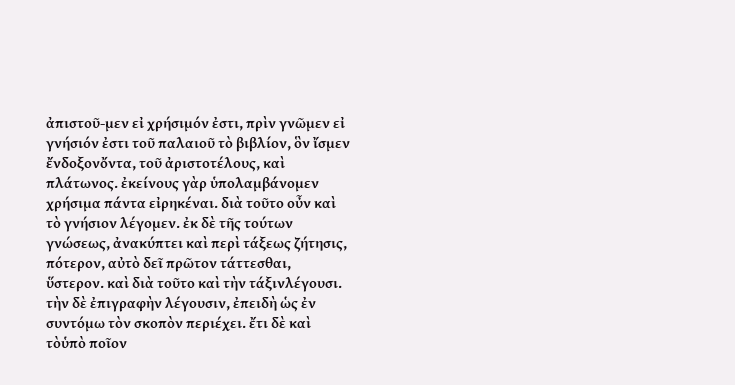ἀπιστοῦ-μεν εἰ χρήσιμόν ἐστι, πρὶν γνῶμεν εἰ γνήσιόν ἐστι τοῦ παλαιοῦ τὸ βιβλίον, ὃν ἴσμεν ἔνδοξονὄντα, τοῦ ἀριστοτέλους, καὶ πλάτωνος. ἐκείνους γὰρ ὑπολαμβάνομεν χρήσιμα πάντα εἰρηκέναι. διὰ τοῦτο οὖν καὶ τὸ γνήσιον λέγομεν. ἐκ δὲ τῆς τούτων γνώσεως, ἀνακύπτει καὶ περὶ τάξεως ζήτησις, πότερον, αὐτὸ δεῖ πρῶτον τάττεσθαι, ὕστερον. καὶ διὰ τοῦτο καὶ τὴν τάξινλέγουσι. τὴν δὲ ἐπιγραφὴν λέγουσιν, ἐπειδὴ ὡς ἐν συντόμω τὸν σκοπὸν περιέχει. ἔτι δὲ καὶ τὸὑπὸ ποῖον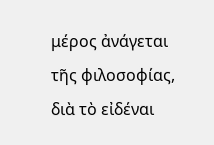μέρος ἀνάγεται τῆς φιλοσοφίας, διὰ τὸ εἰδέναι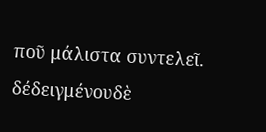ποῦ μάλιστα συντελεῖ. δέδειγμένουδὲ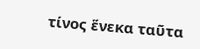τίνος ἕνεκα ταῦτα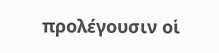προλέγουσιν οἱ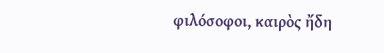φιλόσοφοι, καιρὸς ἤδη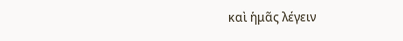καὶ ἡμᾶς λέγειν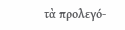τὰ προλεγό-